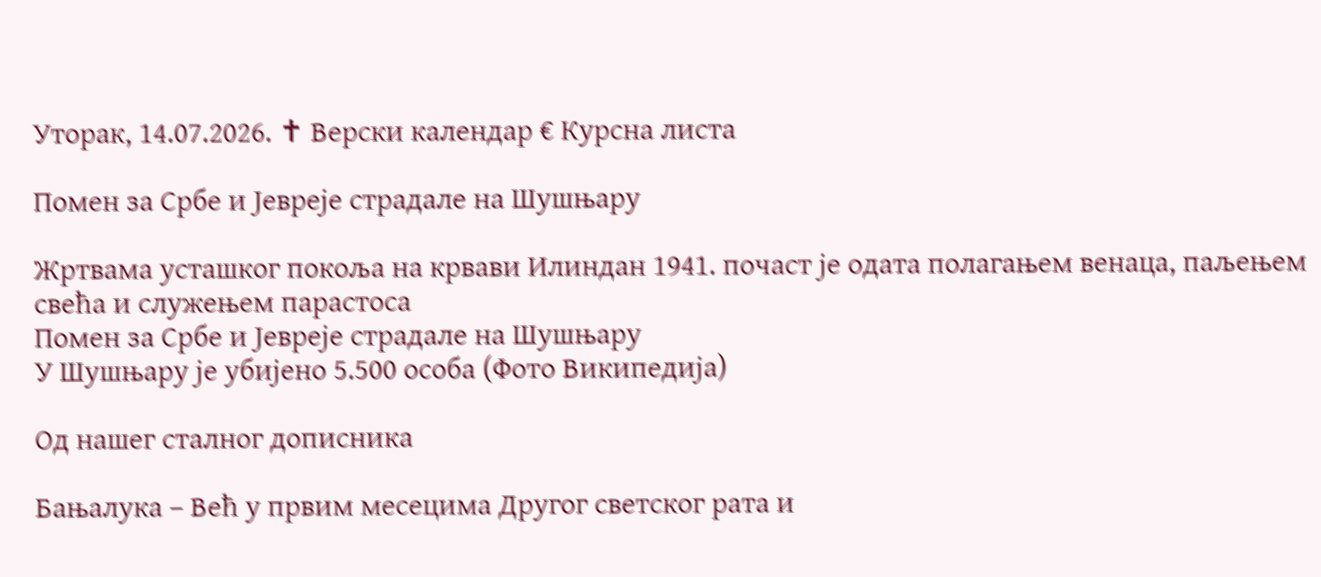Уторак, 14.07.2026. ✝ Верски календар € Курсна листа

Помен за Србе и Јевреје страдале на Шушњару

Жртвама усташког покоља на крвави Илиндан 1941. почаст је одата полагањем венаца, паљењем свећа и служењем парастоса
Помен за Србе и Јевреје страдале на Шушњару
У Шушњару је убијено 5.500 особа (Фото Википедија)

Од нашег сталног дописника

Бањалука – Већ у првим месецима Другог светског рата и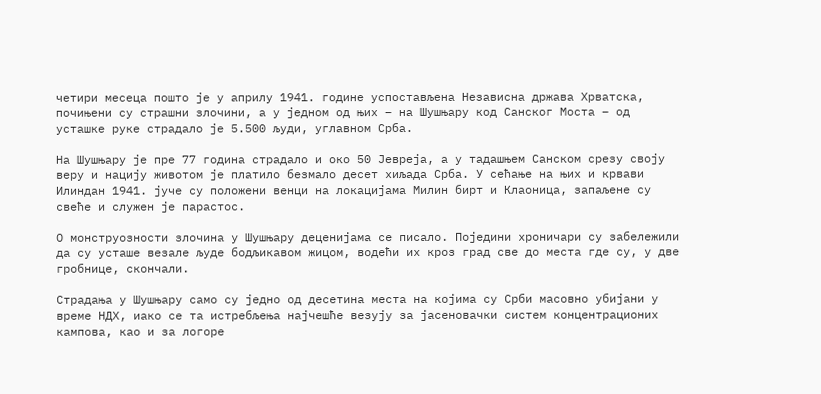четири месеца пошто је у априлу 1941. године успостављена Независна држава Хрватска, почињени су страшни злочини, а у једном од њих – на Шушњару код Санског Моста – од усташке руке страдало је 5.500 људи, углавном Срба.

На Шушњару је пре 77 година страдало и око 50 Јевреја, а у тадашњем Санском срезу своју веру и нацију животом је платило безмало десет хиљада Срба. У сећање на њих и крвави Илиндан 1941. јуче су положени венци на локацијама Милин бирт и Клаоница, запаљене су свеће и служен је парастос.

О монструозности злочина у Шушњару деценијама се писало. Поједини хроничари су забележили да су усташе везале људе бодљикавом жицом, водећи их кроз град све до места где су, у две гробнице, скончали.

Страдања у Шушњару само су једно од десетина места на којима су Срби масовно убијани у време НДХ, иако се та истребљења најчешће везују за јасеновачки систем концентрационих кампова, као и за логоре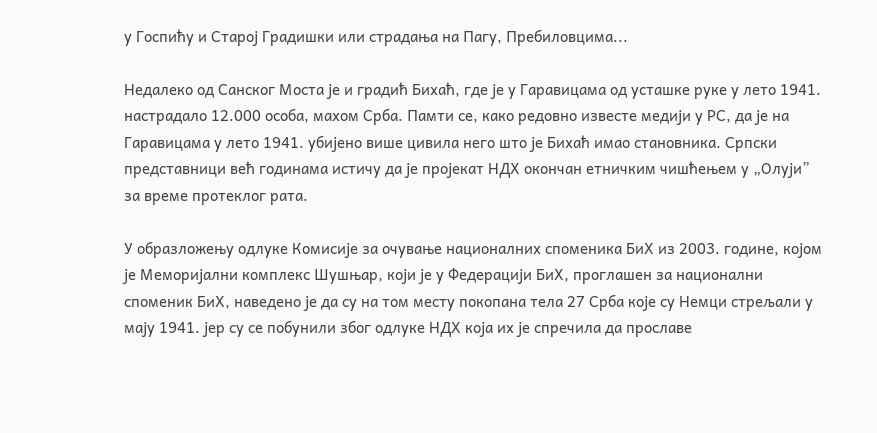у Госпићу и Старој Градишки или страдања на Пагу, Пребиловцима...

Недалеко од Санског Моста је и градић Бихаћ, где је у Гаравицама од усташке руке у лето 1941. настрадало 12.000 особа, махом Срба. Памти се, како редовно известе медији у РС, да је на Гаравицама у лето 1941. убијено више цивила него што је Бихаћ имао становника. Српски представници већ годинама истичу да је пројекат НДХ окончан етничким чишћењем у „Олуји” за време протеклог рата.

У образложењу одлуке Комисије за очување националних споменика БиХ из 2003. године, којом је Меморијални комплекс Шушњар, који је у Федерацији БиХ, проглашен за национални споменик БиХ, наведено је да су на том месту покопана тела 27 Срба које су Немци стрељали у мају 1941. јер су се побунили због одлуке НДХ која их је спречила да прославе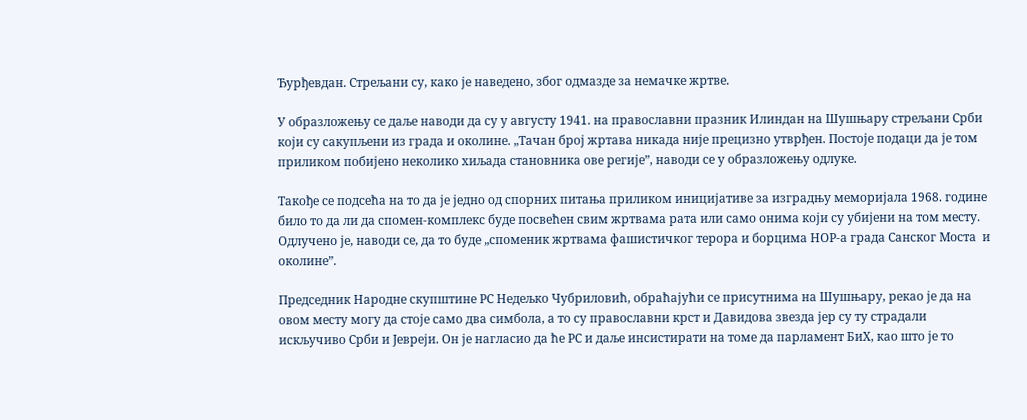Ђурђевдан. Стрељани су, како је наведено, због одмазде за немачке жртве.

У образложењу се даље наводи да су у августу 1941. на православни празник Илиндан на Шушњару стрељани Срби који су сакупљени из града и околине. „Тачан број жртава никада није прецизно утврђен. Постоје подаци да је том приликом побијено неколико хиљада становника ове регије”, наводи се у образложењу одлуке.

Такође се подсећа на то да је једно од спорних питања приликом иницијативе за изградњу меморијала 1968. године било то да ли да спомен-комплекс буде посвећен свим жртвама рата или само онима који су убијени на том месту. Одлучено је, наводи се, да то буде „споменик жртвама фашистичког терора и борцима НОР-а града Санског Моста  и околине”.

Председник Народне скупштине РС Недељко Чубриловић, обраћајући се присутнима на Шушњару, рекао је да на овом месту могу да стоје само два симбола, а то су православни крст и Давидова звезда јер су ту страдали искључиво Срби и Јевреји. Он је нагласио да ће РС и даље инсистирати на томе да парламент БиХ, као што је то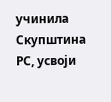учинила Скупштина РС, усвоји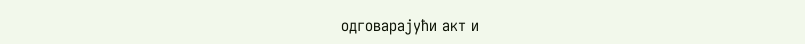одговарајући акт и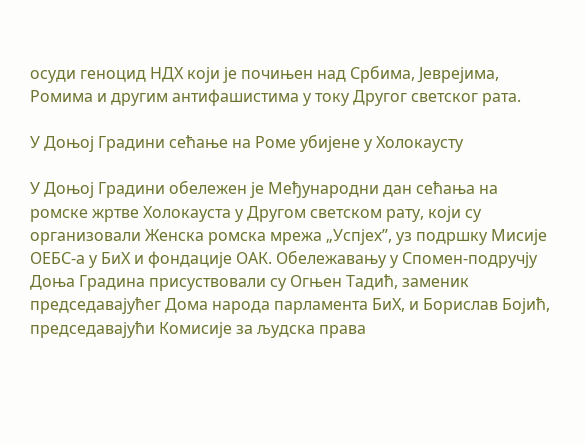осуди геноцид НДХ који је почињен над Србима, Јеврејима, Ромима и другим антифашистима у току Другог светског рата.

У Доњој Градини сећање на Роме убијене у Холокаусту

У Доњој Градини обележен је Међународни дан сећања на ромске жртве Холокауста у Другом светском рату, који су организовали Женска ромска мрежа „Успјех”, уз подршку Мисије ОЕБС-а у БиХ и фондације ОАК. Обележавању у Спомен-подручју Доња Градина присуствовали су Огњен Тадић, заменик председавајућег Дома народа парламента БиХ, и Борислав Бојић, председавајући Комисије за људска права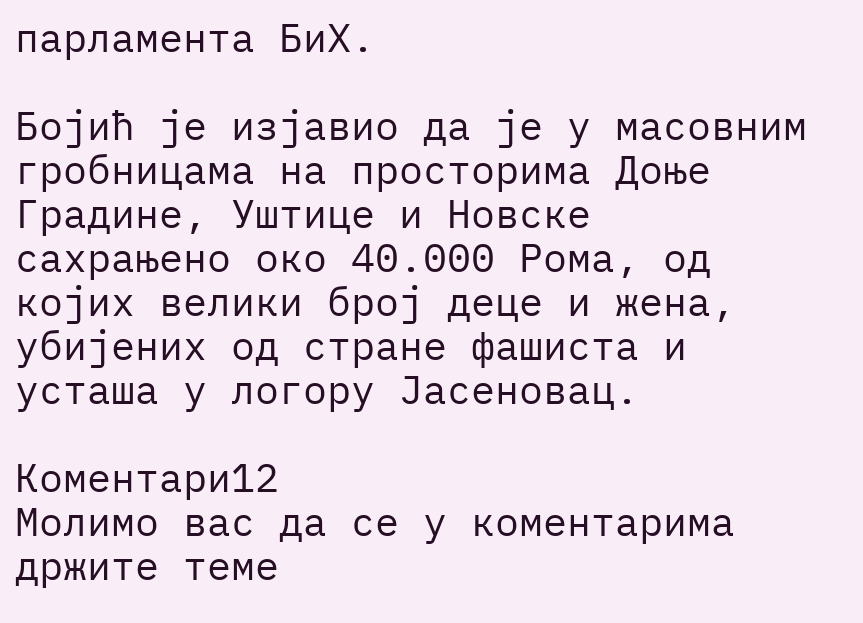парламента БиХ.

Бојић је изјавио да је у масовним гробницама на просторима Доње Градине, Уштице и Новске сахрањено око 40.000 Рома, од којих велики број деце и жена, убијених од стране фашиста и усташа у логору Јасеновац.

Коментари12
Молимо вас да се у коментарима држите теме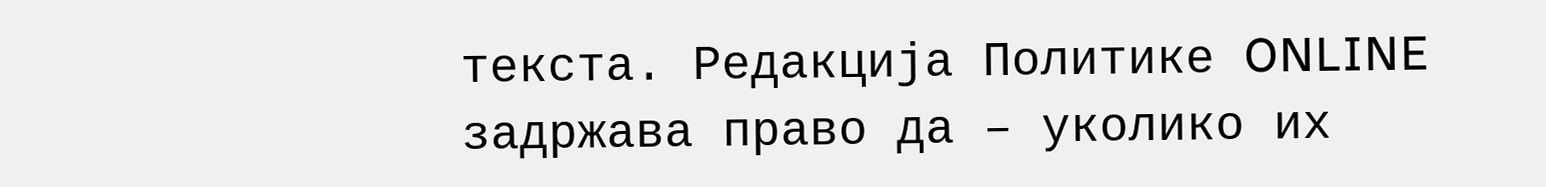текста. Редакција Политике ONLINE задржава право да – уколико их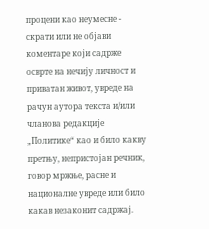процени као неумесне - скрати или не објави коментаре који садрже осврте на нечију личност и приватан живот, увреде на рачун аутора текста и/или чланова редакције „Политике“ као и било какву претњу, непристојан речник, говор мржње, расне и националне увреде или било какав незаконит садржај.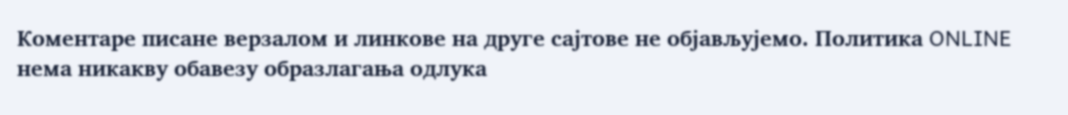Коментаре писане верзалом и линкове на друге сајтове не објављујемо. Политика ONLINE нема никакву обавезу образлагања одлука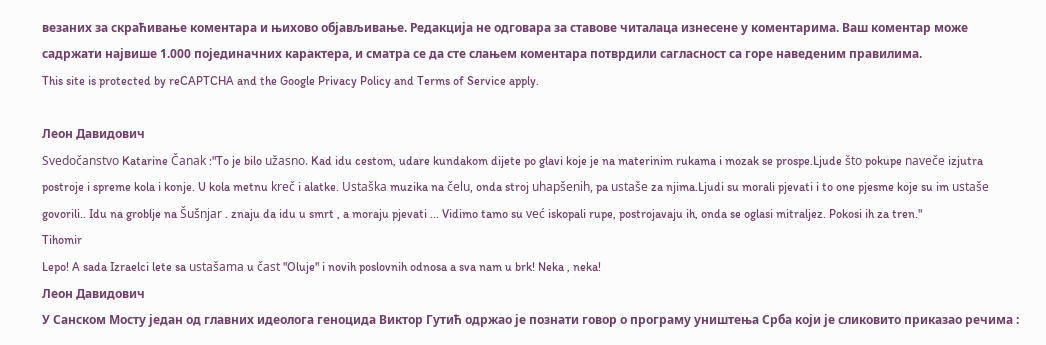везаних за скраћивање коментара и њихово објављивање. Редакција не одговара за ставове читалаца изнесене у коментарима. Ваш коментар може садржати највише 1.000 појединачних карактера, и сматра се да сте слањем коментара потврдили сагласност са горе наведеним правилима.
This site is protected by reCAPTCHA and the Google Privacy Policy and Terms of Service apply.

Леон Давидович
Svedočanstvo Katarine Čanak :"To je bilo užasno. Kad idu cestom, udare kundakom dijete po glavi koje je na materinim rukama i mozak se prospe.Ljude što pokupe naveče izjutra postroje i spreme kola i konje. U kola metnu kreč i alatke. Ustaška muzika na čelu, onda stroj uhapšenih, pa ustaše za njima.Ljudi su morali pjevati i to one pjesme koje su im ustaše govorili.. Idu na groblje na Šušnjar . znaju da idu u smrt , a moraju pjevati ... Vidimo tamo su već iskopali rupe, postrojavaju ih, onda se oglasi mitraljez. Pokosi ih za tren."
Tihomir
Lepo! A sada Izraelci lete sa ustašama u čast "Oluje" i novih poslovnih odnosa a sva nam u brk! Neka , neka!
Леон Давидович
У Санском Мосту један од главних идеолога геноцида Виктор Гутић одржао је познати говор о програму уништења Срба који је сликовито приказао речима :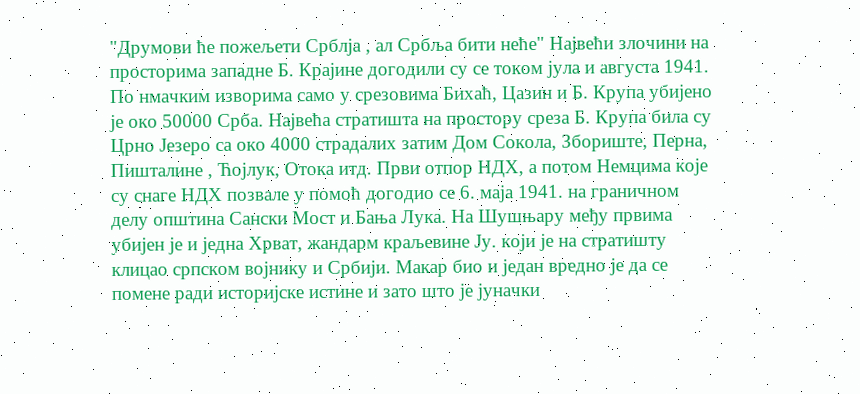"Друмови ће пожељети Срблја , ал Србља бити неће" Највећи злочини на просторима западне Б. Крајине догодили су се током јула и августа 1941. По нмачким изворима само у срезовима Бихаћ, Цазин и Б. Крупа убијено је око 50000 Срба. Највећа стратишта на простору среза Б. Крупа била су Црно Језеро са око 4000 страдалих затим Дом Сокола, Збориште, Перна, Пишталине , Ћојлук, Отока итд. Први отпор НДХ, а потом Немцима које су снаге НДХ позвале у помоћ догодио се 6. маја 1941. на граничном делу општина Сански Мост и Бања Лука. На Шушњару међу првима убијен је и једна Хрват, жандарм краљевине Ју. који је на стратишту клицао српском војнику и Србији. Макар био и један вредно је да се помене ради историјске истине и зато што је јуначки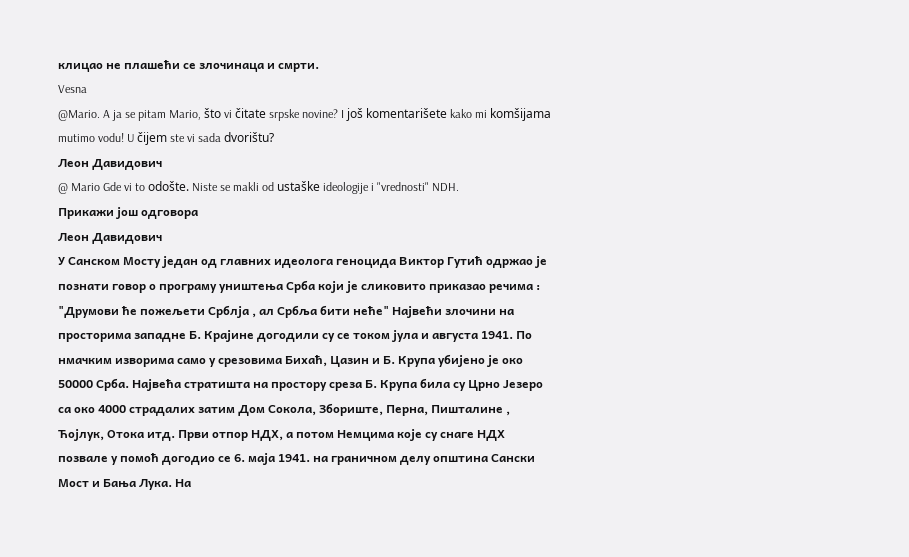клицао не плашећи се злочинаца и смрти.
Vesna
@Mario. A ja se pitam Mario, što vi čitate srpske novine? I još komentarišete kako mi komšijama mutimo vodu! U čijem ste vi sada dvorištu?
Леон Давидович
@ Mario Gde vi to odošte. Niste se makli od ustaške ideologije i "vrednosti" NDH.
Прикажи још одговора
Леон Давидович
У Санском Мосту један од главних идеолога геноцида Виктор Гутић одржао је познати говор о програму уништења Срба који је сликовито приказао речима : "Друмови ће пожељети Срблја , ал Србља бити неће" Највећи злочини на просторима западне Б. Крајине догодили су се током јула и августа 1941. По нмачким изворима само у срезовима Бихаћ, Цазин и Б. Крупа убијено је око 50000 Срба. Највећа стратишта на простору среза Б. Крупа била су Црно Језеро са око 4000 страдалих затим Дом Сокола, Збориште, Перна, Пишталине , Ћојлук, Отока итд. Први отпор НДХ, а потом Немцима које су снаге НДХ позвале у помоћ догодио се 6. маја 1941. на граничном делу општина Сански Мост и Бања Лука. На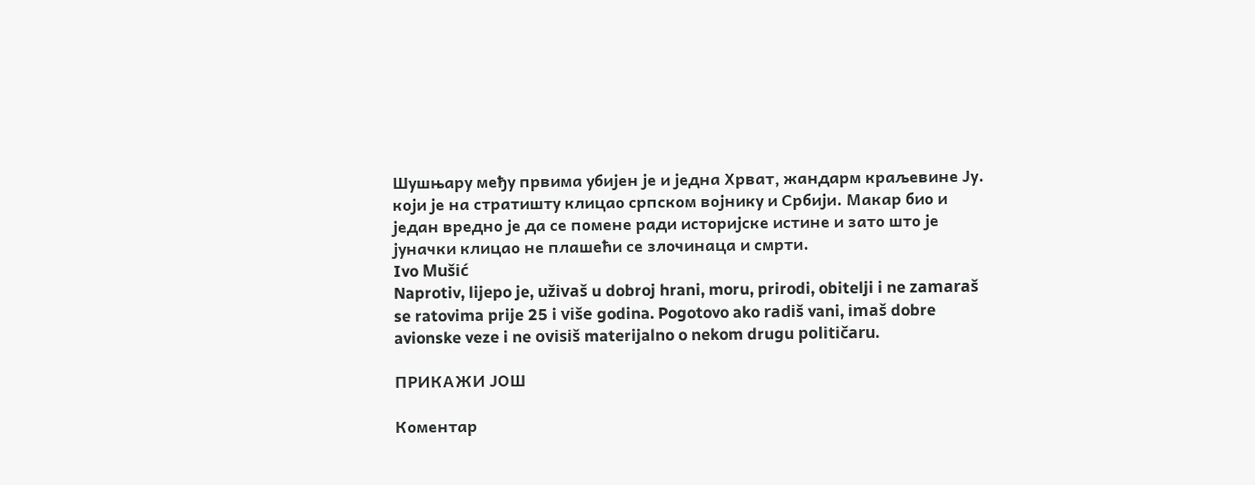Шушњару међу првима убијен је и једна Хрват, жандарм краљевине Ју. који је на стратишту клицао српском војнику и Србији. Макар био и један вредно је да се помене ради историјске истине и зато што је јуначки клицао не плашећи се злочинаца и смрти.
Ivo Mušić
Naprotiv, lijepo je, uživaš u dobroj hrani, moru, prirodi, obitelji i ne zamaraš se ratovima prije 25 i više godina. Pogotovo ako radiš vani, imaš dobre avionske veze i ne ovisiš materijalno o nekom drugu političaru.

ПРИКАЖИ ЈОШ

Комeнтар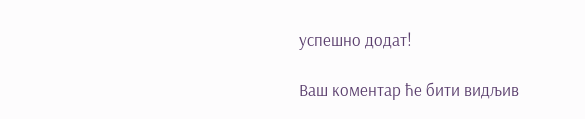успeшно додат!

Ваш комeнтар ћe бити видљив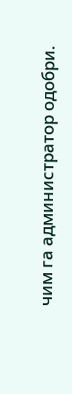чим га администратор одобри.